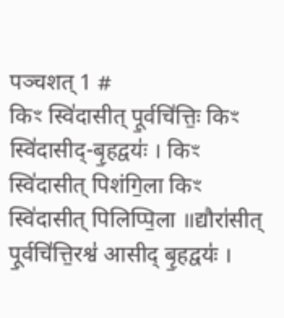पञ्चशत् 1 #
किꣳ स्वि॑दासीत् पू॒र्वचि॑त्तिः॒ किꣳ स्वि॑दासीद्-बृ॒हद्वयः॑ । किꣳ स्वि॑दासीत् पिशंगि॒ला किꣳ स्वि॑दासीत् पिलिप्पि॒ला ॥द्यौरा॑सीत् पू॒र्वचि॑त्ति॒रश्व॑ आसीद् बृ॒हद्वयः॑ ।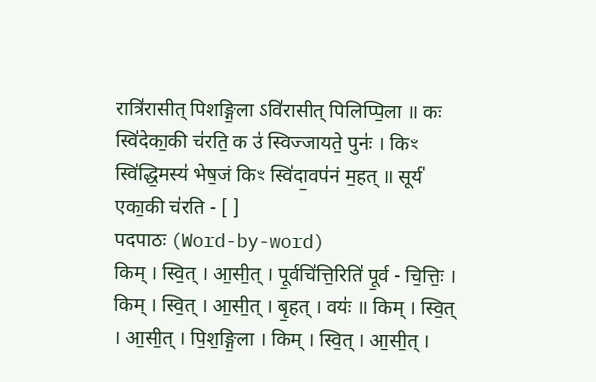रात्रि॑रासीत् पिशङ्गि॒ला ऽवि॑रासीत् पिलिप्पि॒ला ॥ कः स्वि॑देका॒की च॑रति॒ क उ॑ स्विज्जायते॒ पुनः॑ । किꣳ स्वि॑द्धि॒मस्य॑ भेष॒जं किꣳ स्वि॑दा॒वप॑नं म॒हत् ॥ सूर्य॑ एका॒की च॑रति - [ ]
पदपाठः (Word-by-word)
किम् । स्वि॒त् । आ॒सी॒त् । पू॒र्वचि॑त्ति॒रिति॑ पू॒र्व - चि॒त्तिः॒ । किम् । स्वि॒त् । आ॒सी॒त् । बृ॒हत् । वयः॑ ॥ किम् । स्वि॒त् । आ॒सी॒त् । पि॒श॒ङ्गि॒ला । किम् । स्वि॒त् । आ॒सी॒त् ।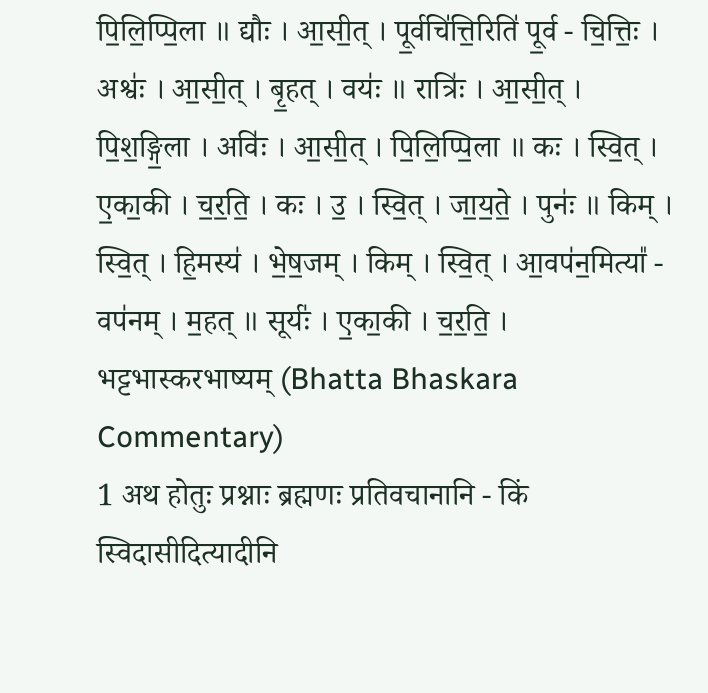पि॒लि॒प्पि॒ला ॥ द्यौः । आ॒सी॒त् । पू॒र्वचि॑त्ति॒रिति॑ पू॒र्व - चि॒त्तिः॒ । अश्वः॑ । आ॒सी॒त् । बृ॒हत् । वयः॑ ॥ रात्रिः॑ । आ॒सी॒त् । पि॒श॒ङ्गि॒ला । अविः॑ । आ॒सी॒त् । पि॒लि॒प्पि॒ला ॥ कः । स्वि॒त् । ए॒का॒की । च॒र॒ति॒ । कः । उ॒ । स्वि॒त् । जा॒य॒ते॒ । पुनः॑ ॥ किम् । स्वि॒त् । हि॒मस्य॑ । भे॒ष॒जम् । किम् । स्वि॒त् । आ॒वप॑न॒मित्या᳚ - वप॑नम् । म॒हत् ॥ सूर्यः॑ । ए॒का॒की । च॒र॒ति॒ ।
भट्टभास्करभाष्यम् (Bhatta Bhaskara Commentary)
1 अथ होतुः प्रश्नाः ब्रह्मणः प्रतिवचानानि - किं स्विदासीदित्यादीनि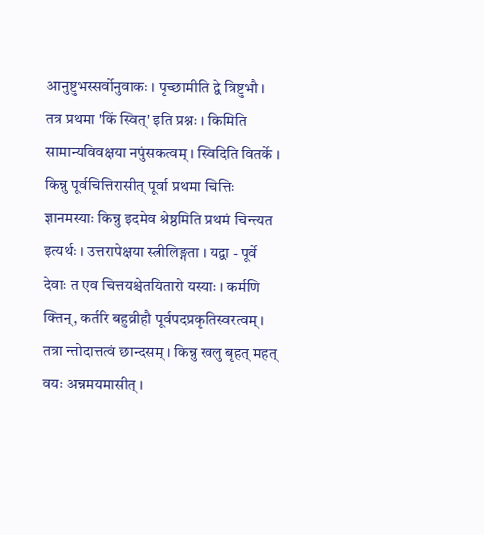आनुष्टुभस्सर्वोनुवाकः । पृच्छामीति द्वे त्रिष्टुभौ । तत्र प्रथमा 'किं स्वित्' इति प्रश्नः । किमिति सामान्यविवक्षया नपुंसकत्वम् । स्विदिति वितर्के । किन्नु पूर्वचित्तिरासीत् पूर्वा प्रथमा चित्तिः ज्ञानमस्याः किन्नु इदमेव श्रेष्ठमिति प्रथमं चिन्त्यत इत्यर्थः । उत्तरापेक्षया स्त्रीलिङ्गता । यद्वा - पूर्वे देवाः त एव चित्तयश्चेतयितारो यस्याः । कर्मणि क्तिन्, कर्तरि बहुव्रीहौ पूर्वपदप्रकृतिस्वरत्वम् । तत्रा न्तोदात्तत्वं छान्दसम् । किन्नु खलु बृहत् महत् वयः अन्नमयमासीत् ।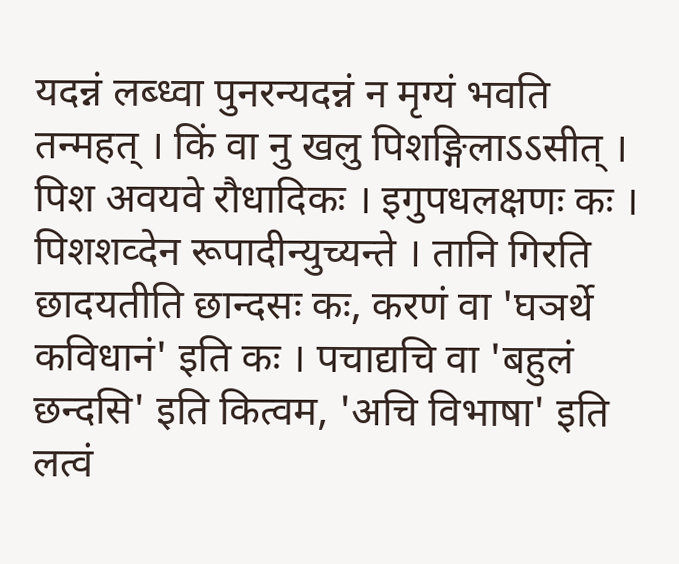यदन्नं लब्ध्वा पुनरन्यदन्नं न मृग्यं भवति तन्महत् । किं वा नु खलु पिशङ्गिलाऽऽसीत् । पिश अवयवे रौधादिकः । इगुपधलक्षणः कः । पिशशव्देन रूपादीन्युच्यन्ते । तानि गिरति छादयतीति छान्दसः कः, करणं वा 'घञर्थे कविधानं' इति कः । पचाद्यचि वा 'बहुलं छन्दसि' इति कित्वम, 'अचि विभाषा' इति लत्वं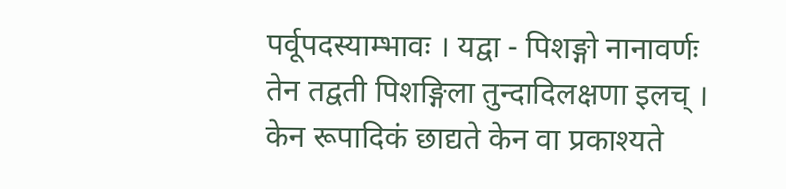पर्वूपदस्याम्भावः । यद्वा - पिशङ्गो नानावर्णः तेन तद्वती पिशङ्गिला तुन्दादिलक्षणा इलच् । केन रूपादिकं छाद्यते केन वा प्रकाश्यते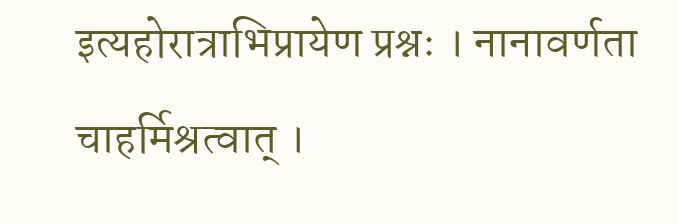इत्यहोरात्राभिप्रायेण प्रश्नः । नानावर्णता चाहर्मिश्रत्वात् ।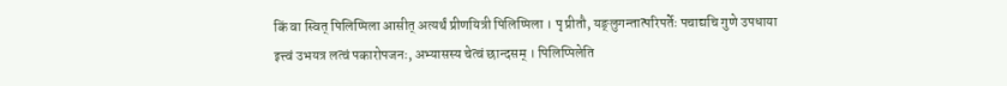किं वा स्वित् पिलिप्पिला आसीत् अत्यर्थं प्रीणयित्री पिलिप्पिला । पृ प्रीतौ, यङ्लुगन्तात्परिपर्तेः पचाद्यचि गुणे उपधाया इत्त्वं उभयत्र लत्वं पकारोपजनः, अभ्यासस्य चेत्वं छान्दसम् । पिलिप्पिलेति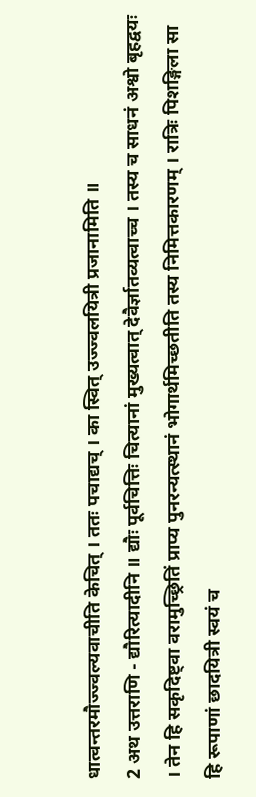धात्वन्तरमौज्ज्वल्यवाचीति केचित् । ततः पचाद्यच् । का स्वित् उज्ज्वलयित्री प्रजानामिति ॥
2 अथ उत्तराणि - द्यौरित्यादीनि ॥ द्यौः पूर्वचित्तिः चित्यानां मुख्यत्वात् देवैर्ज्ञातव्यत्वाच्च । तस्य च साधनं अश्वो बृहद्वयः । तेन हि सकृदिष्ट्वा वरामुच्छ्रितिं प्राप्य पुनरन्यत्स्थानं भोगार्थमिच्छतीति तस्य निमित्तकारणम् । रात्रिः पिशङ्गिला सा हि रूपाणां छादयित्री स्वयं च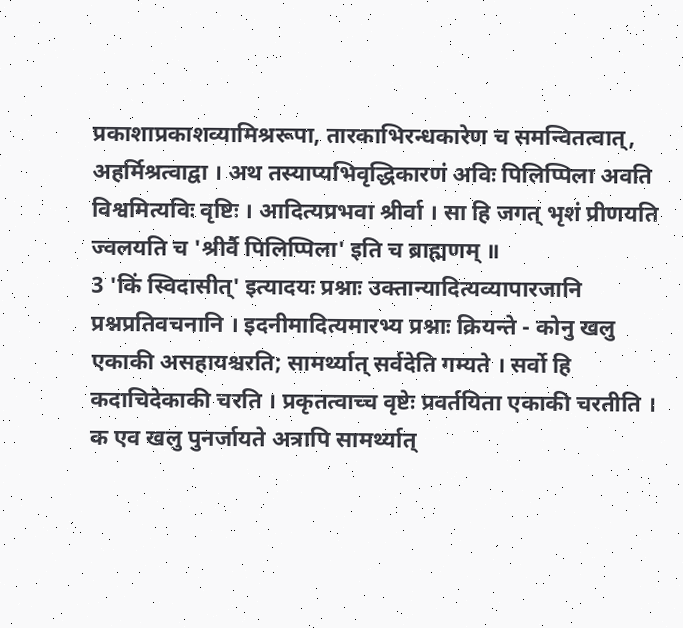प्रकाशाप्रकाशव्यामिश्ररूपा, तारकाभिरन्धकारेण च समन्वितत्वात्, अहर्मिश्रत्वाद्वा । अथ तस्याप्यभिवृद्धिकारणं अविः पिलिप्पिला अवति विश्वमित्यविः वृष्टिः । आदित्यप्रभवा श्रीर्वा । सा हि जगत् भृशं प्रीणयति ज्वलयति च 'श्रीर्वै पिलिप्पिला' इति च ब्राह्मणम् ॥
3 'किं स्विदासीत्' इत्यादयः प्रश्नाः उक्तान्यादित्यव्यापारजानि प्रश्नप्रतिवचनानि । इदनीमादित्यमारभ्य प्रश्नाः क्रियन्ते - कोनु खलु एकाकी असहायश्चरति; सामर्थ्यात् सर्वदेति गम्यते । सर्वो हि कदाचिदेकाकी चरति । प्रकृतत्वाच्च वृष्टेः प्रवर्तयिता एकाकी चरतीति । क एव खलु पुनर्जायते अत्रापि सामर्थ्यात्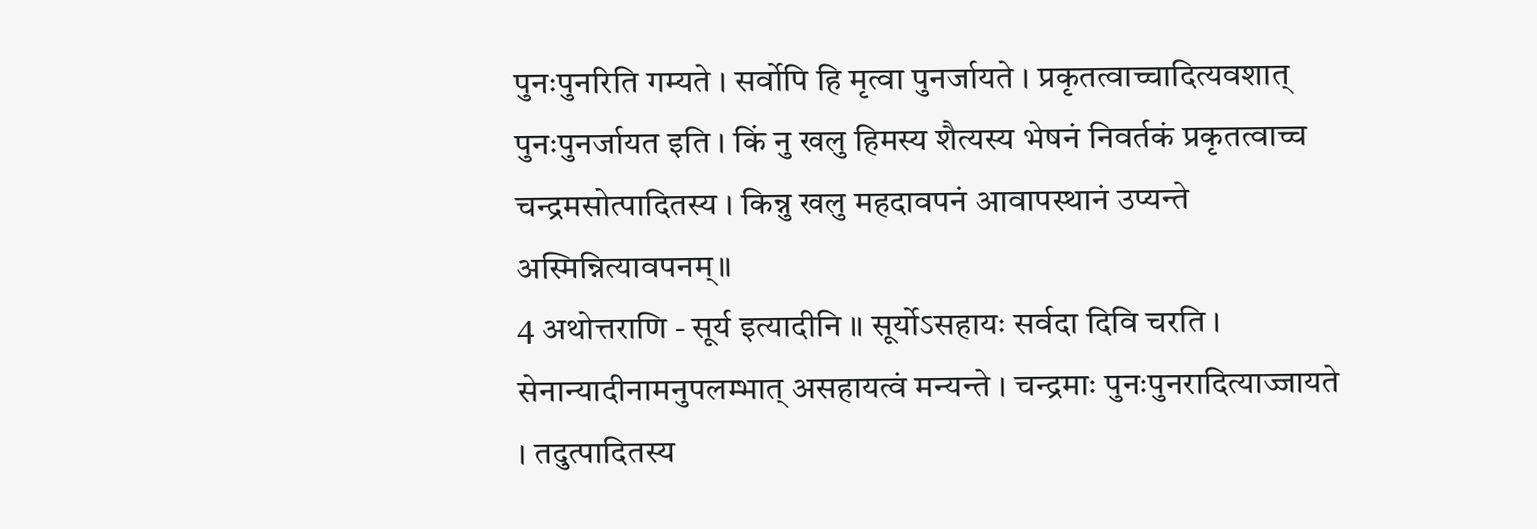पुनःपुनरिति गम्यते । सर्वोपि हि मृत्वा पुनर्जायते । प्रकृतत्वाच्चादित्यवशात् पुनःपुनर्जायत इति । किं नु खलु हिमस्य शैत्यस्य भेषनं निवर्तकं प्रकृतत्वाच्च चन्द्रमसोत्पादितस्य । किन्नु खलु महदावपनं आवापस्थानं उप्यन्ते अस्मिन्नित्यावपनम्॥
4 अथोत्तराणि - सूर्य इत्यादीनि ॥ सूर्योऽसहायः सर्वदा दिवि चरति । सेनान्यादीनामनुपलम्भात् असहायत्वं मन्यन्ते । चन्द्रमाः पुनःपुनरादित्याज्जायते । तदुत्पादितस्य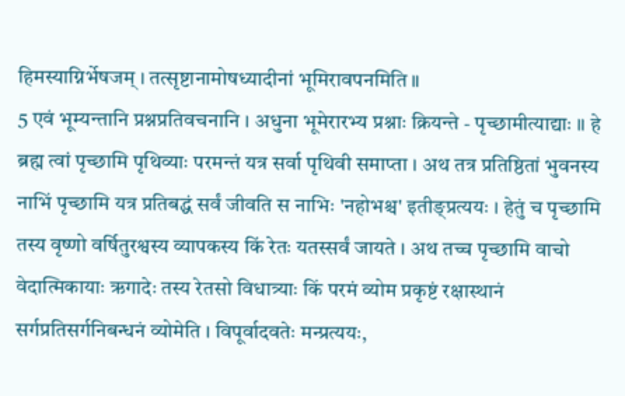हिमस्याग्निर्भेषजम् । तत्सृष्टानामोषध्यादीनां भूमिरावपनमिति ॥
5 एवं भूम्यन्तानि प्रश्नप्रतिवचनानि । अधुना भूमेरारभ्य प्रश्नाः क्रियन्ते - पृच्छामीत्याद्याः ॥ हे ब्रह्म त्वां पृच्छामि पृथिव्याः परमन्तं यत्र सर्वा पृथिवी समाप्ता । अथ तत्र प्रतिष्ठितां भुवनस्य नाभिं पृच्छामि यत्र प्रतिबद्धं सर्वं जीवति स नाभिः 'नहोभश्च' इतीङ्प्रत्ययः । हेतुं च पृच्छामि तस्य वृष्णो वर्षितुरश्वस्य व्यापकस्य किं रेतः यतस्सर्वं जायते । अथ तच्च पृच्छामि वाचो वेदात्मिकायाः ऋगादेः तस्य रेतसो विधात्र्याः किं परमं व्योम प्रकृष्टं रक्षास्थानं सर्गप्रतिसर्गनिबन्धनं व्योमेति । विपूर्वादवतेः मन्प्रत्ययः,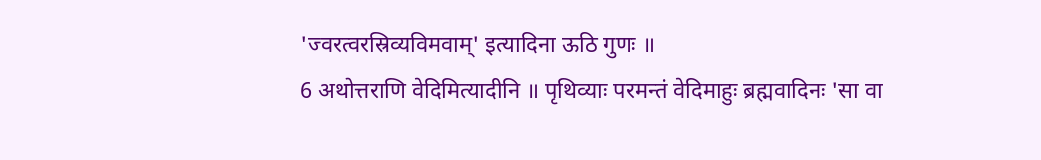'ज्वरत्वरस्रिव्यविमवाम्' इत्यादिना ऊठि गुणः ॥
6 अथोत्तराणि वेदिमित्यादीनि ॥ पृथिव्याः परमन्तं वेदिमाहुः ब्रह्मवादिनः 'सा वा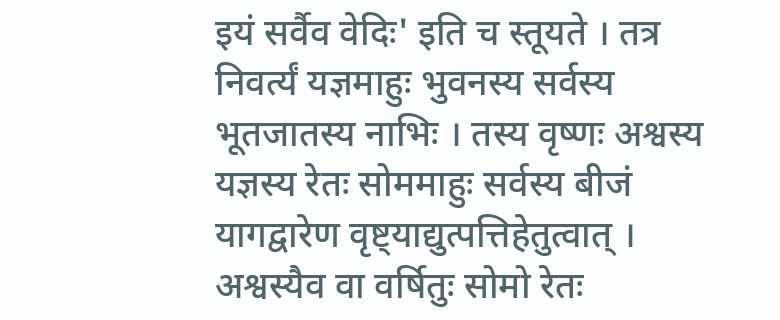इयं सर्वैव वेदिः' इति च स्तूयते । तत्र निवर्त्यं यज्ञमाहुः भुवनस्य सर्वस्य भूतजातस्य नाभिः । तस्य वृष्णः अश्वस्य यज्ञस्य रेतः सोममाहुः सर्वस्य बीजं यागद्वारेण वृष्ट्याद्युत्पत्तिहेतुत्वात् । अश्वस्यैव वा वर्षितुः सोमो रेतः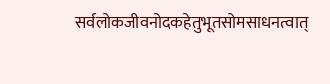सर्वलोकजीवनोदकहेतुभूतसोमसाधनत्वात्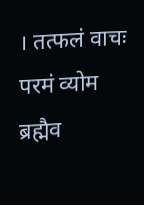। तत्फलं वाचः परमं व्योम ब्रह्मैव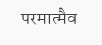परमात्मैव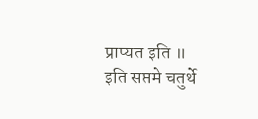प्राप्यत इति ॥
इति सप्तमे चतुर्थे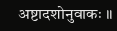अष्टादशोनुवाकः ॥